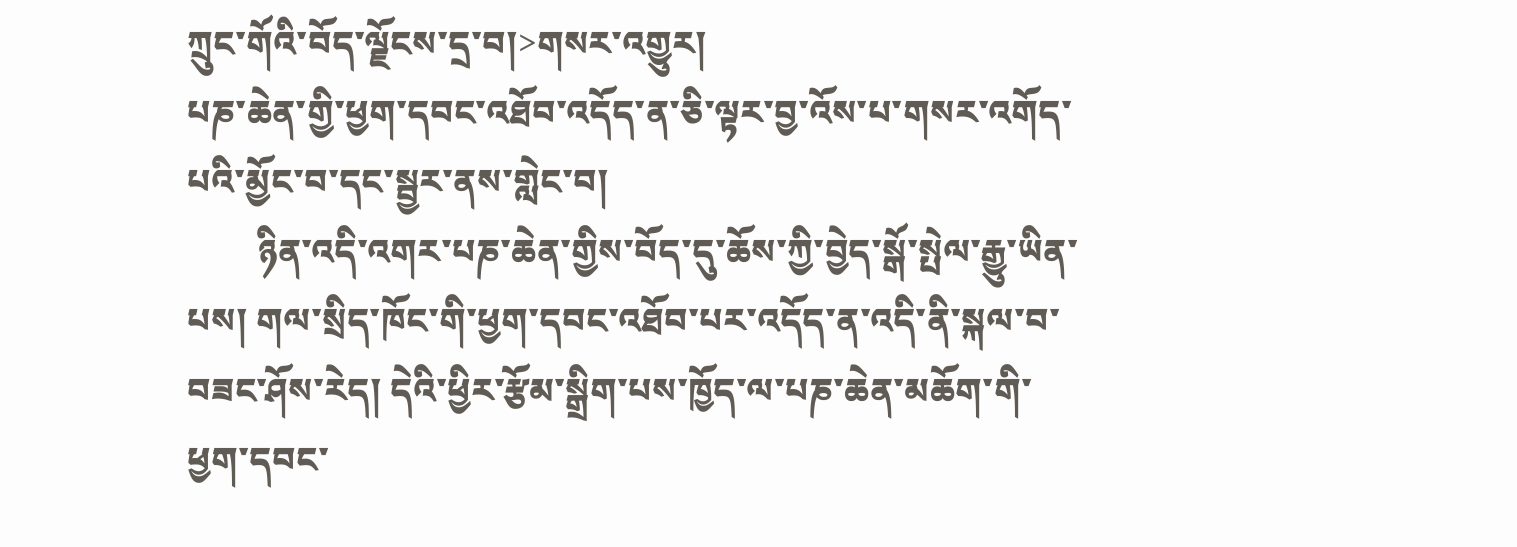ཀྲུང་གོའི་བོད་ལྗོངས་དྲ་བ།>གསར་འགྱུར།
པཎ་ཆེན་གྱི་ཕྱག་དབང་འཐོབ་འདོད་ན་ཅི་ལྟར་བྱ་འོས་པ་གསར་འགོད་པའི་མྱོང་བ་དང་སྦྱར་ནས་གླེང་བ།
        ཉིན་འདི་འགར་པཎ་ཆེན་གྱིས་བོད་དུ་ཆོས་ཀྱི་བྱེད་སྒོ་སྤེལ་རྒྱུ་ཡིན་པས། གལ་སྲིད་ཁོང་གི་ཕྱག་དབང་འཐོབ་པར་འདོད་ན་འདི་ནི་སྐལ་བ་བཟང་ཤོས་རེད། དེའི་ཕྱིར་རྩོམ་སྒྲིག་པས་ཁྱོད་ལ་པཎ་ཆེན་མཆོག་གི་ཕྱག་དབང་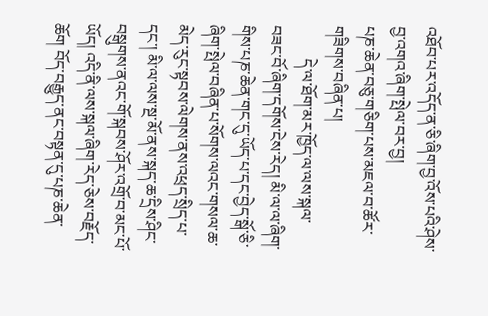འཐོབ་པར་འདོད་ན་ཅི་ཞིག་བྱ་འོས་པའི་ཤེས་བྱ་འགའ་ཞིག་སྤེལ་བར་བྱ།
པཎ་ཆེན་བཅུ་གཅིག་པས་མཇལ་བ་ཚོར་གཟིགས་བཞིན་པ།
        དེ་ལ་ཐོག་མར་ཁྱོད་ལ་ལས་སྐལ་བཟང་བོ་ཞིག་དགོས་ངེས་རེད། མི་ལ་ལ་ཞིག་གིས་པཎ་ཆེན་གང་དུ་ཡོད་པ་དང་བྱེད་སྒོ་ཅི་ཞིག་སྤེལ་བཞིན་པ་སོགས་ལའང་གསལ་ཆ་མེད་རུང་སྟབས་ལེགས་ནས་འཕྲད་སྲིད་པ་དང་། མི་ལ་ལས་སྔ་མོ་ནས་སྐད་ཆ་དྲིས་ཤིང་བསྒུགས་ནའང་གོ་སྐབས་ཤོར་འགྲོ་བ་མང་པོ་ཡོད། འདི་ནི་ལས་སྐལ་ཞིག་རེད་ཅེས་བརྗོད་ཆོག བོད་བརྒྱུད་ནང་བསྟན་དུ་པཎ་ཆེན་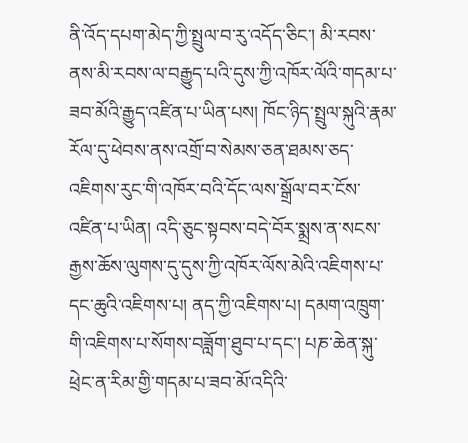ནི་འོད་དཔག་མེད་ཀྱི་སྤྲུལ་བ་རུ་འདོད་ཅིང་། མི་རབས་ནས་མི་རབས་ལ་བརྒྱུད་པའི་དུས་ཀྱི་འཁོར་ལོའི་གདམ་པ་ཟབ་མོའི་རྒྱུད་འཛིན་པ་ཡིན་པས། ཁོང་ཉིད་སྤྲུལ་སྐུའི་རྣམ་རོལ་དུ་ཕེབས་ནས་འགྲོ་བ་སེམས་ཅན་ཐམས་ཅད་འཇིགས་རུང་གི་འཁོར་བའི་དོང་ལས་སྒྲོལ་བར་ངོས་འཛིན་པ་ཡིན། འདི་ཅུང་སྟབས་བདེ་བོར་སྨྲས་ན་སངས་རྒྱས་ཆོས་ལུགས་དུ་དུས་ཀྱི་འཁོར་ལོས་མེའི་འཇིགས་པ་དང་ཆུའི་འཇིགས་པ། ནད་ཀྱི་འཇིགས་པ། དམག་འཁྲུག་གི་འཇིགས་པ་སོགས་བཟློག་ཐུབ་པ་དང་། པཎ་ཆེན་སྐུ་ཕྲེང་ན་རིམ་གྱི་གདམ་པ་ཟབ་མོ་འདིའི་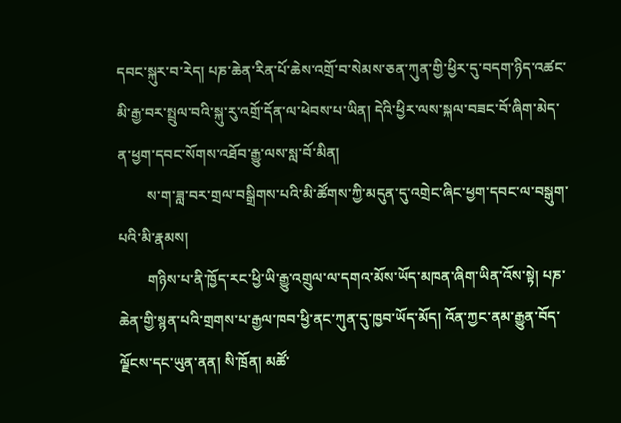དབང་སྐུར་བ་རེད། པཎ་ཆེན་རིན་པོ་ཆེས་འགྲོ་བ་སེམས་ཅན་ཀུན་གྱི་ཕྱིར་དུ་བདག་ཉིད་འཚང་མི་རྒྱ་བར་སྤྲུལ་བའི་སྐུ་རུ་འགྲོ་དོན་ལ་ཕེབས་པ་ཡིན། དེའི་ཕྱིར་ལས་སྐལ་བཟང་བོ་ཞིག་མེད་ན་ཕྱག་དབང་སོགས་འཐོབ་རྒྱུ་ལས་སླ་བོ་མིན།
        ས་ག་ཟླ་བར་གྲལ་བསྒྲིགས་པའི་མི་ཚོགས་ཀྱི་མདུན་དུ་འགྲེང་ཞིང་ཕྱག་དབང་ལ་བསྒུག་པའི་མི་རྣམས།
        གཉིས་པ་ནི་ཁྱོད་རང་ཕྱི་ཡི་རྒྱུ་འགྲུལ་ལ་དགའ་མོས་ཡོད་མཁན་ཞིག་ཡིན་འོས་སྟེ། པཎ་ཆེན་གྱི་སྙན་པའི་གྲགས་པ་རྒྱལ་ཁབ་ཕྱི་ནང་ཀུན་དུ་ཁྱབ་ཡོད་མོད། འོན་ཀྱང་ནམ་རྒྱུན་བོད་ལྗོངས་དང་ཡུན་ནན། སི་ཁྲོན། མཚོ་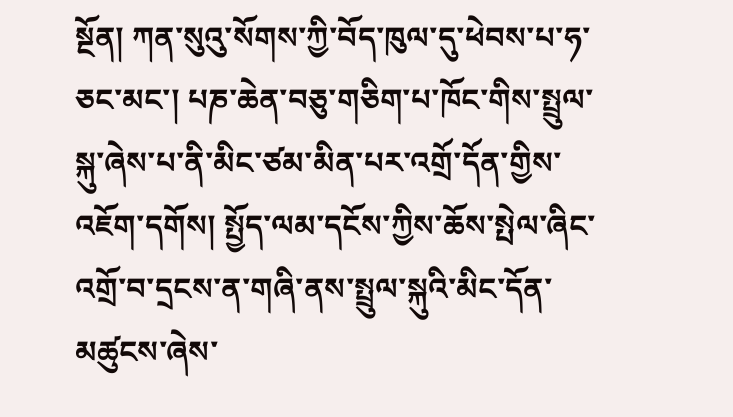སྔོན། ཀན་སུའུ་སོགས་ཀྱི་བོད་ཁུལ་དུ་ཕེབས་པ་ཧ་ཅང་མང་། པཎ་ཆེན་བཅུ་གཅིག་པ་ཁོང་གིས་སྤྲུལ་སྐུ་ཞེས་པ་ནི་མིང་ཙམ་མིན་པར་འགྲོ་དོན་གྱིས་འཇོག་དགོས། སྤྱོད་ལམ་དངོས་ཀྱིས་ཆོས་སྤེལ་ཞིང་འགྲོ་བ་དྲངས་ན་གཞི་ནས་སྤྲུལ་སྐུའི་མིང་དོན་མཚུངས་ཞེས་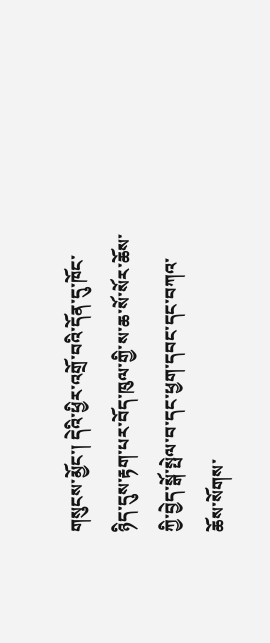གསུངས་མྱོང་། དེའི་ཕྱིར་འགྲོ་བའི་དོན་དུ་ཁོང་ཉིད་དུས་རྟག་པར་བོད་ཁུལ་གྱི་ས་ཆ་སོ་སོར་ཆོས་ཀྱི་བྱེད་སྒོ་སྤེལ་བ་དང་ཕྱག་དབང་དང་བཀའ་ཆོས་སོགས་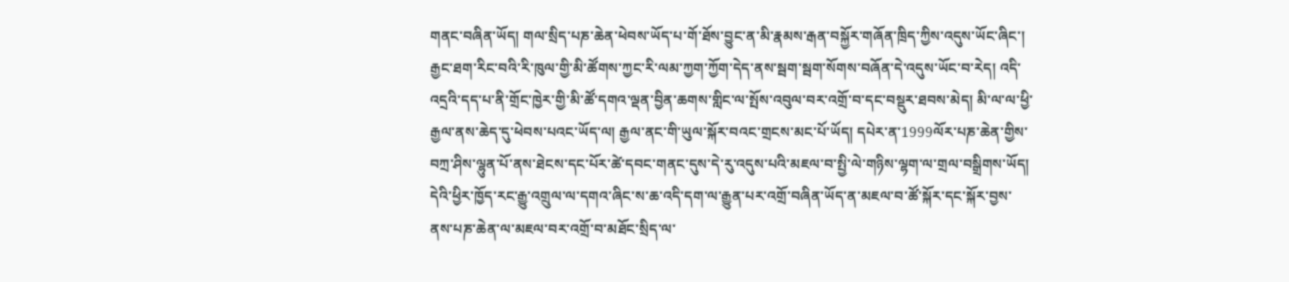གནང་བཞིན་ཡོད། གལ་སྲིད་པཎ་ཆེན་ཕེབས་ཡོད་པ་གོ་ཐོས་བྱུང་ན་མི་རྣམས་རྒན་བསྐྱོར་གཞོན་ཁྲིད་ཀྱིས་འདུས་ཡོང་ཞིང་། རྒྱང་ཐག་རིང་བའི་རི་ཁུལ་གྱི་མི་ཚོགས་ཀྱང་རི་ལམ་ཀྱག་ཀྱོག་དེད་ནས་སྦག་སྦག་སོགས་བཞོན་དེ་འདུས་ཡོང་བ་རེད། འདི་འདྲའི་དད་པ་ནི་གྲོང་ཁྱེར་གྱི་མི་ཚོ་དགའ་ལྡན་བྱིན་ཆགས་གླིང་ལ་སྤོས་འབུལ་བར་འགྲོ་བ་དང་བསྡུར་ཐབས་མེད། མི་ལ་ལ་ཕྱི་རྒྱལ་ནས་ཆེད་དུ་ཕེབས་པའང་ཡོད་ལ། རྒྱལ་ནང་གི་ཡུལ་སྐོར་བའང་གྲངས་མང་པོ་ཡོད། དཔེར་ན་1999ལོར་པཎ་ཆེན་གྱིས་བཀྲ་ཤིས་ལྷུན་པོ་ནས་ཐེངས་དང་པོར་ཚེ་དབང་གནང་དུས་དེ་རུ་འདུས་པའི་མཇལ་བ་སྤྱི་ལེ་གཉིས་ལྷག་ལ་གྲལ་བསྒྲིགས་ཡོད། དེའི་ཕྱིར་ཁྱོད་རང་རྒྱུ་འགྲུལ་ལ་དགའ་ཞིང་ས་ཆ་འདི་དག་ལ་རྒྱུན་པར་འགྲོ་བཞིན་ཡོད་ན་མཇལ་བ་ཚོ་སྐོར་དང་སྐོར་བྱས་ནས་པཎ་ཆེན་ལ་མཇལ་བར་འགྲོ་བ་མཐོང་སྲིད་ལ་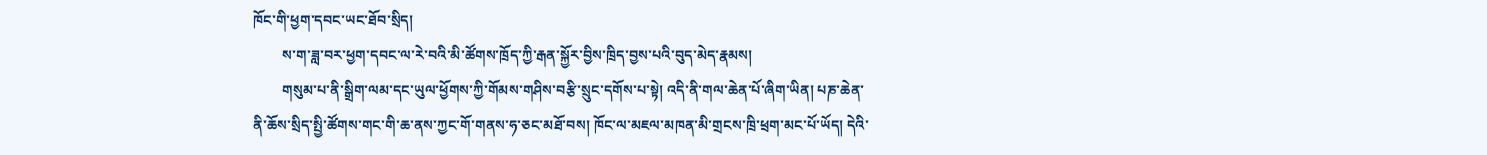ཁོང་གི་ཕྱག་དབང་ཡང་ཐོབ་སྲིད།
        ས་ག་ཟླ་བར་ཕྱག་དབང་ལ་རེ་བའི་མི་ཚོགས་ཁྲོད་ཀྱི་རྒན་སྐྱོར་བྱིས་ཁྲིད་བྱས་པའི་བུད་མེད་རྣམས།
        གསུམ་པ་ནི་སྒྲིག་ལམ་དང་ཡུལ་ཕྱོགས་ཀྱི་གོམས་གཤིས་བརྩི་སྲུང་དགོས་པ་སྟེ། འདི་ནི་གལ་ཆེན་པོ་ཞིག་ཡིན། པཎ་ཆེན་ནི་ཆོས་སྲིད་སྤྱི་ཚོགས་གང་གི་ཆ་ནས་ཀྱང་གོ་གནས་ཧ་ཅང་མཐོ་བས། ཁོང་ལ་མཇལ་མཁན་མི་གྲངས་ཁྲི་ཕྲག་མང་པོ་ཡོད། དེའི་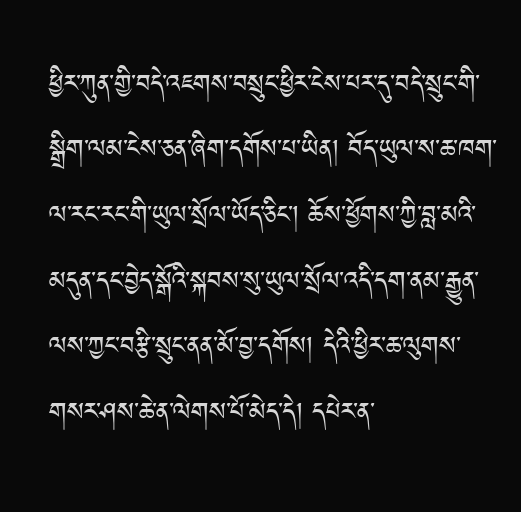ཕྱིར་ཀུན་གྱི་བདེ་འཇགས་བསྲུང་ཕྱིར་ངེས་པར་དུ་བདེ་སྲུང་གི་སྒྲིག་ལམ་ངེས་ཅན་ཞིག་དགོས་པ་ཡིན། བོད་ཡུལ་ས་ཆ་ཁག་ལ་རང་རང་གི་ཡུལ་སྲོལ་ཡོད་ཅིང་། ཆོས་ཕྱོགས་ཀྱི་བླ་མའི་མདུན་དང་བྱེད་སྒོའི་སྐབས་སུ་ཡུལ་སྲོལ་འདི་དག་ནམ་རྒྱུན་ལས་ཀྱང་བརྩི་སྲུང་ནན་མོ་བྱ་དགོས། དེའི་ཕྱིར་ཆ་ལུགས་གསར་ཤས་ཆེ་ན་ལེགས་པོ་མེད་དེ། དཔེར་ན་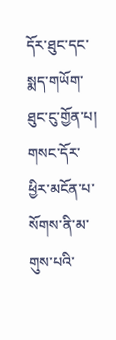དོར་ཐུང་དང་སྨད་གཡོག་ཐུང་ངུ་གྱོན་པ། གསང་དོར་ཕྱིར་མངོན་པ་སོགས་ནི་མ་གུས་པའི་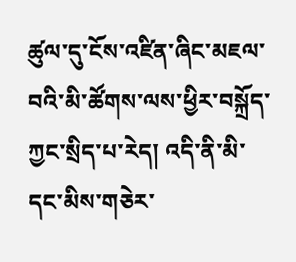ཚུལ་དུ་ངོས་འཛིན་ཞིང་མཇལ་བའི་མི་ཚོགས་ལས་ཕྱིར་བསྐྲོད་ཀྱང་སྲིད་པ་རེད། འདི་ནི་མི་དང་མིས་གཅེར་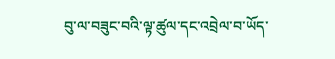བུ་ལ་བཟུང་བའི་ལྟ་ཚུལ་དང་འབྲེལ་བ་ཡོད་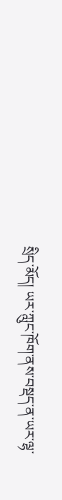སྲིད་མོད། ཡར་ཀླུང་ཁོག་ནས་བསྡད་ན་ཡར་ལྷ་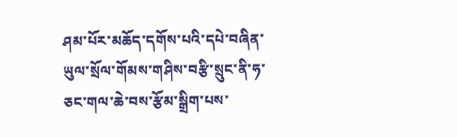ཤམ་པོར་མཆོད་དགོས་པའི་དཔེ་བཞིན་ཡུལ་སྲོལ་གོམས་གཤིས་བརྩི་སྲུང་ནི་ཧ་ཅང་གལ་ཆེ་བས་རྩོམ་སྒྲིག་པས་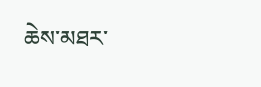ཆེས་མཐར་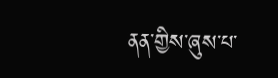ནན་གྱིས་ཞུས་པ་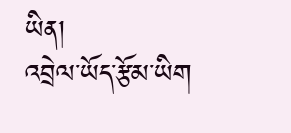ཡིན།
འབྲེལ་ཡོད་རྩོམ་ཡིག